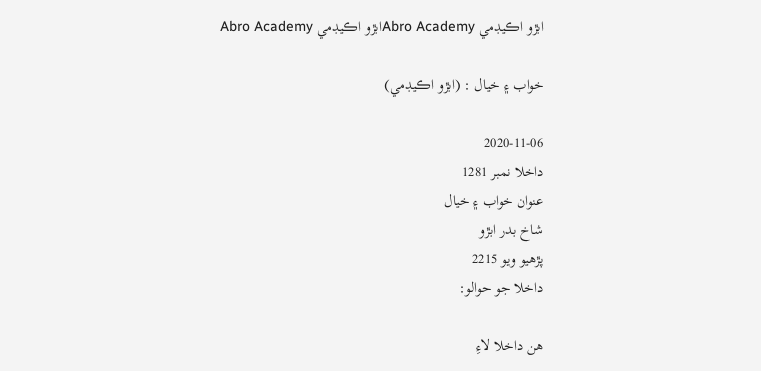ابڙو اڪيڊمي Abro Academyابڙو اڪيڊمي Abro Academy

خواب ۽ خيال : (ابڙو اڪيڊمي)

2020-11-06
داخلا نمبر 1281
عنوان خواب ۽ خيال
شاخ بدر ابڙو
پڙهيو ويو 2215
داخلا جو حوالو:

هن داخلا لاءِ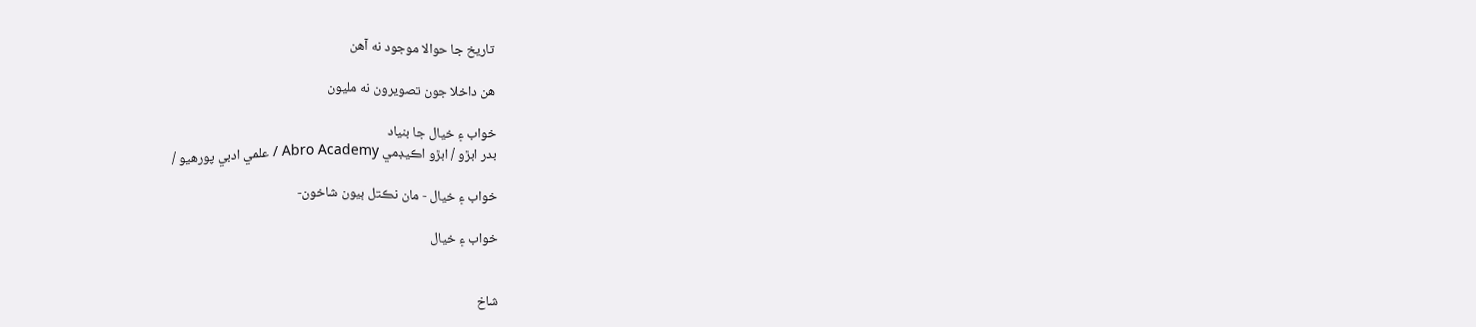تاريخ جا حوالا موجود نه آهن

هن داخلا جون تصويرون نه مليون

خواب ۽ خيال جا بنياد
بدر ابڙو / ابڙو اڪيڊمي Abro Academy / علمي ادبي پورهيو /

خواب ۽ خيال - مان نڪتل ٻيون شاخون-

خواب ۽ خيال


شاخ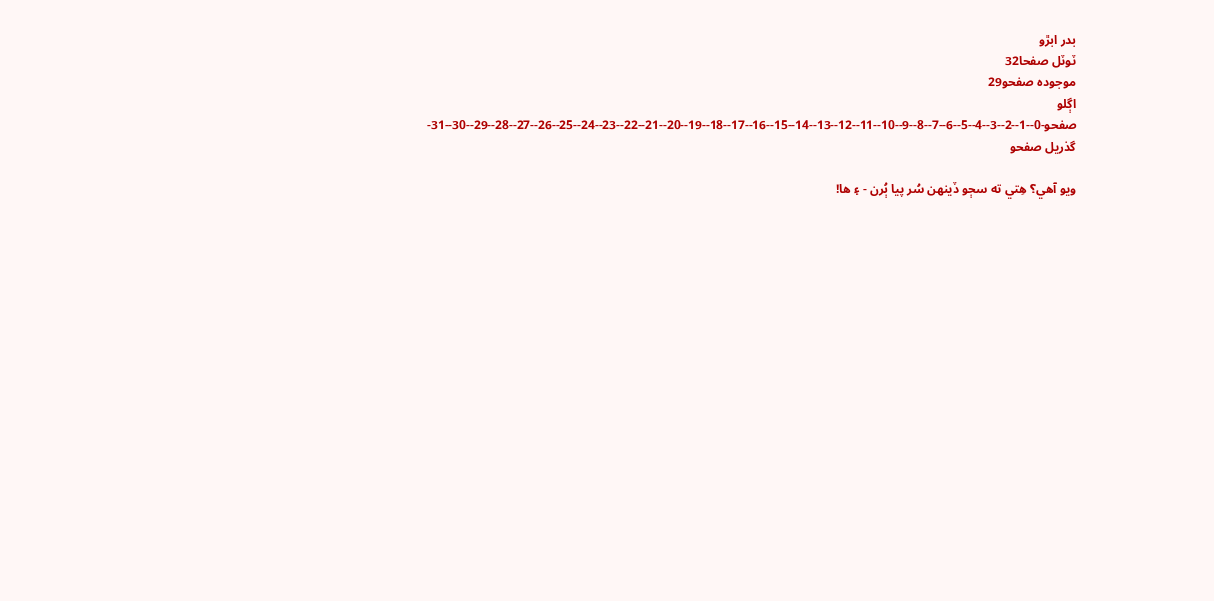بدر ابڙو
ٽوٽل صفحا32
موجودہ صفحو29
اڳلو صفحو-0--1--2--3--4--5--6--7--8--9--10--11--12--13--14--15--16--17--18--19--20--21--22--23--24--25--26--27--28--29--30--31-گذريل صفحو

ويو آهي؟ هِتي ته سڄو ڏينهن سُر پيا ٻُرن - ۽ ها!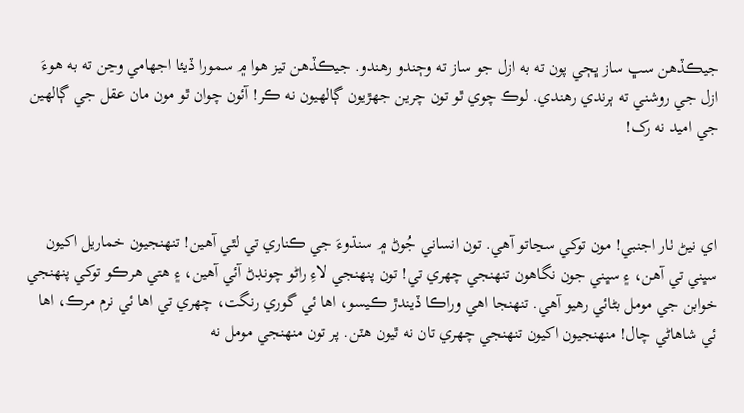جيڪڏهن سڀ ساز ڀڄي پون ته به ازل جو ساز ته وڄندو رهندو. جيڪڏهن تيز هوا ۾ سمورا ڏيئا اجهامي وڃن ته به هوءَ ازل جي روشني ته ٻرندي رهندي. لوڪ چوي ٿو تون چرين جهڙيون ڳالهيون نه ڪر! آئون چوان ٿو مون مان عقل جي ڳالهين جي اميد نه رک!



اي نيڻ ٺار اجنبي! مون توکي سڃاتو آهي. تون انساني جُوڻ ۾ سنڌوءَ جي ڪناري تي لٿي آهين! تنهنجيون خماريل اکيون سڀني تي آهن، ۽ سڀني جون نگاهون تنهنجي چهري تي! تون پنهنجي لاءِ راڻو چونڊڻ آئي آهين، ۽ هتي هرڪو توکي پنهنجي خوابن جي مومل بڻائي رهيو آهي. تنهنجا اهي وراڪا ڏيندڙ ڪيسو، اها ئي گوري رنگت، چهري تي اها ئي نرم مرڪ، اها ئي شاهاڻي چال! منهنجيون اکيون تنهنجي چهري تان نه ٿيون هٽن. پر تون منهنجي مومل نه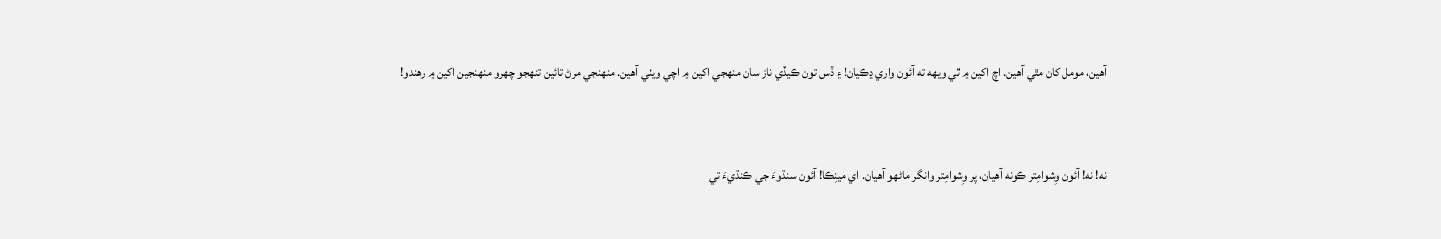آهين، مومل کان مٿي آهين. اچ اکين ۾ ٿي ويهه ته آئون واري ڍڪيان! ۽ ڏس تون ڪيڏي ناز سان منهجي اکين ۾ اچي ويٺي آهين. منهنجي مرڻ تائين تنهجو چهرو منهنجين اکين ۾ رهندو!


نه! نه! آئون وِشوامِتر ڪونه آهيان، پر وِشوامِتر وانگر ماڻهو آهيان. اي مينِڪا! آئون سنڌوءَ جي ڪنڌيءَ تي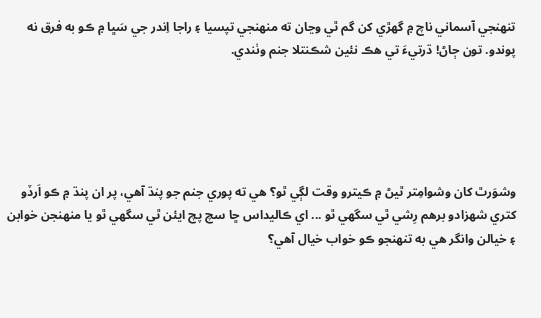تنهنجي آسماني ناچ ۾ گهڙي کن گم ٿي وڃان ته منهنجي تپسيا ۽ راجا اِندر جي سَڀا ۾ ڪو به فرق نه پوندو. تون ڄاڻ! ڌرتيءَ تي هڪ نئين شڪنتلا جنم وٺندي.





وشوَرٿ کان وشوامِتر ٿيڻ ۾ ڪيترو وقت لڳي ٿو؟ هي ته پوري جنم جو پنڌ آهي، پر ان پنڌ ۾ ڪو اَرڏو کتري شهزادو برهم رِشي ٿي سگهي ٿو ... اي ڪاليداس ڇا سچ پچ ايئن ٿي سگهي ٿو يا منهنجن خوابن ۽ خيالن وانگر هي به تنهنجو ڪو خواب خيال آهي؟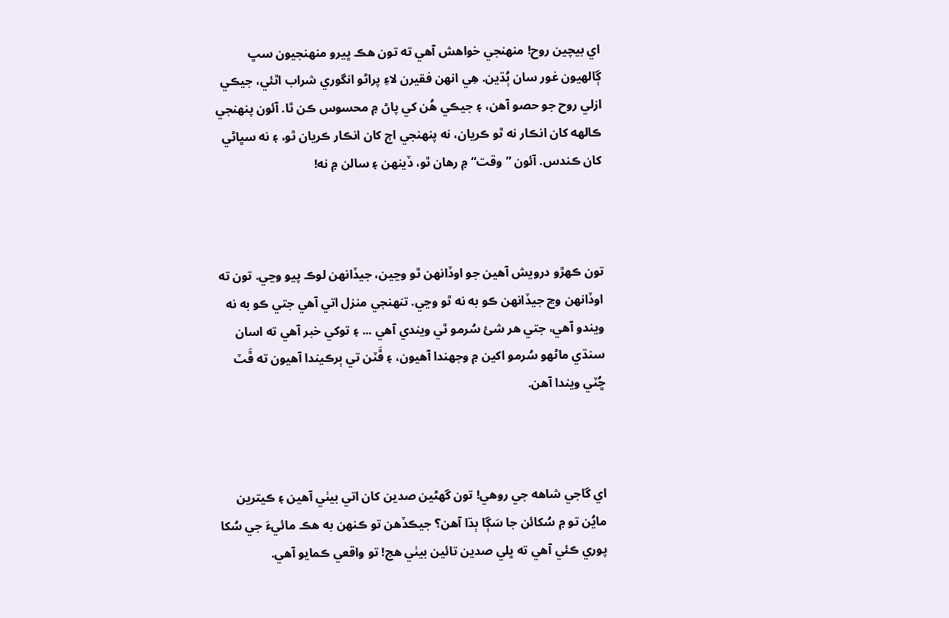اي بيچين روح! منهنجي خواهش آهي ته تون هڪ ڀيرو منهنجيون سڀ ڳالهيون غور سان ٻُڌين. هِي انهن فقيرن لاءِ پراڻو انگوري شراب اٿئي، جيڪي ازلي روح جو حصو آهن، ۽ جيڪي هُن کي پاڻ ۾ محسوس ڪن ٿا. آئون پنهنجي ڪالهه کان انڪار نه ٿو ڪريان، نه پنهنجي اڄ کان انڪار ڪريان ٿو، ۽ نه سڀاڻي کان ڪندس. آئون ”وقت“ ۾ رهان ٿو، ڏينهن ۽ سالن ۾ نه!



تون ڪهڙو درويش آهين جو اوڏانهن ٿو وڃين، جيڏانهن لوڪ پيو وڃي. تون ته اوڏانهن وڃ جيڏانهن ڪو به نه ٿو وڃي. تنهنجي منزل اتي آهي جتي ڪو به نه ويندو آهي، جتي هر شئ سُرمو ٿي ويندي آهي ... ۽ توکي خبر آهي ته اسان سنڌي ماڻهو سُرمو اکين ۾ وجهندا آهيون، ۽ ڦَٽن تي ٻرڪيندا آهيون ته ڦَٽ ڇُٽي ويندا آهن.



اي گاجي شاهه جي روهي! تون گهڻين صدين کان اتي بيٺي آهين ۽ ڪيترين مايُن تو ۾ سُکائن جا سَڳا ٻڌا آهن؟ جيڪڏهن تو ڪنهن به هڪ مائيءَ جي سُکا پوري ڪئي آهي ته ڀلي صدين تائين بيٺي هج! تو واقعي ڪمايو آهي.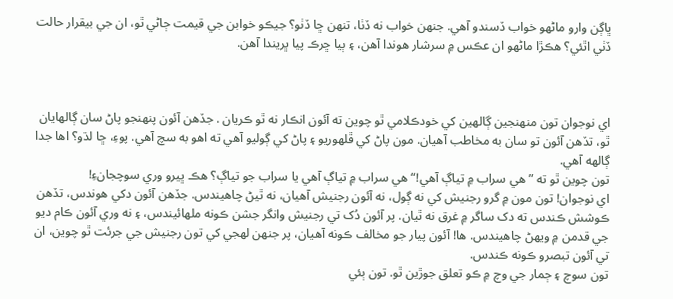ڀاڳن وارو ماڻهو خواب ڏسندو آهي. جنهن خواب نه ڏٺا، تنهن ڇا ڏٺو؟ جيڪو خوابن جي قيمت ڄاڻي ٿو، ان جي بيقرار حالت ڏٺي اٿئي؟ هڪڙا ماڻهو ان عڪس ۾ سرشار هوندا آهن، ۽ ٻيا ڇرڪ پيا ڀريندا آهن.



اي نوجوان تون منهنجين ڳالهين کي خودڪلامي ٿو چوين ته آئون انڪار نه ٿو ڪريان . جڏهن آئون پنهنجو پاڻ سان ڳالهايان ٿو، تڏهن آئون تو سان به مخاطب آهيان. مون پاڻ کي ڦلهوريو ۽ پاڻ کي ڳوليو آهي ته اهو به سچ آهي. پوءِ، ڇا لڌو؟ اها جدا ڳالهه آهي.
تون چوين ٿو ته ”هي سراب ۾ تياڳ آهي!“ هي سراب ۾ تياڳ آهي يا سراب جو تياڳ؟ هڪ ڀيرو وري سوچجانءِ!
اي نوجوان! تون مون ۾ گرو رجنيش کي نه ڳول، نه آئون رجنيش آهيان، نه ٿيڻ چاهيندس. جڏهن آئون دکي هوندس، تڏهن ڪوشش ڪندس ته دک ساگر ۾ غرق نه ٿيان. پر آئون دُک تي رجنيش وانگر جشن ڪونه ملهائيندس، ۽ نه وري آئون ڪام ديو جي قدمن ۾ ويهڻ چاهيندس. ها! آئون پيار جو مخالف ڪونه آهيان، پر جنهن لهجي کي تون رجنيش جي جرئت ٿو چوين، ان تي آئون تبصرو ڪونه ڪندس.
تون سوچ ۽ ڄمار جي وچ ۾ ڪو تعلق جوڙين ٿو. تون ٻئي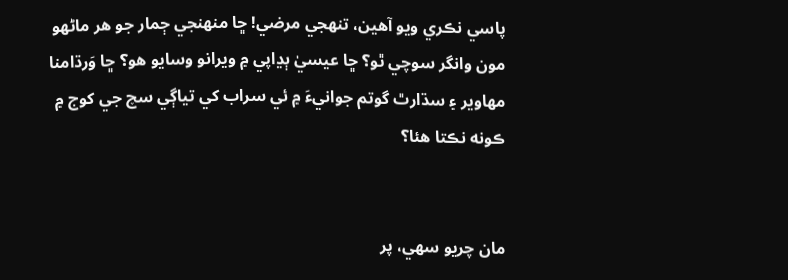پاسي نڪري ويو آهين، تنهجي مرضي! ڇا منهنجي ڄمار جو هر ماڻهو مون وانگر سوچي ٿو؟ ڇا عيسيٰ ٻڍاپي ۾ ويرانو وسايو هو؟ ڇا وَرڌامنا مهاوير ۽ سڌارٿ گوتم جوانيءَ ۾ ئي سراب کي تياڳي سچ جي کوج ۾ ڪونه نڪتا هئا؟


مان چريو سهي، پر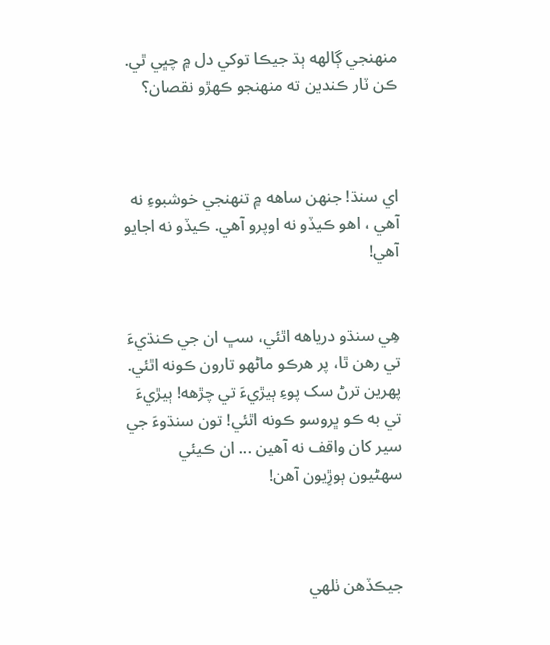منهنجي ڳالهه ٻڌ جيڪا توکي دل ۾ چڀي ٿي. ڪن ٽار ڪندين ته منهنجو ڪهڙو نقصان؟



اي سنڌ! جنهن ساهه ۾ تنهنجي خوشبوءِ نه آهي ، اهو ڪيڏو نه اوپرو آهي. ڪيڏو نه اجايو آهي!


هِي سنڌو درياهه اٿئي، سڀ ان جي ڪنڌيءَ تي رهن ٿا، پر هرڪو ماڻهو تارون ڪونه اٿئي. پهرين ترڻ سک پوءِ ٻيڙيءَ تي چڙهه! ٻيڙيءَ تي به ڪو ڀروسو ڪونه اٿئي! تون سنڌوءَ جي سير کان واقف نه آهين ... ان ڪيئي سهڻيون ٻوڙِيون آهن!



جيڪڏهن ٺلهي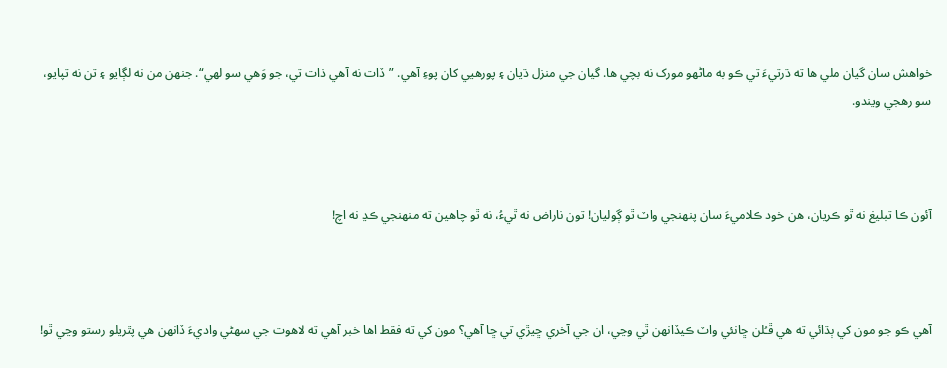خواهش سان گيان ملي ها ته ڌرتيءَ تي ڪو به ماڻهو مورک نه بچي ها. گيان جي منزل ڌيان ۽ پورهيي کان پوءِ آهي. ”ڏات نه آهي ذات تي، جو وَهي سو لهي“. جنهن من نه لڳايو ۽ تن نه تپايو، سو رهجي ويندو.



آئون ڪا تبليغ نه ٿو ڪريان، هن خود ڪلاميءَ سان پنهنجي واٽ ٿو ڳوليان! تون ناراض نه ٿيءُ، نه ٿو چاهين ته منهنجي ڪڍ نه اچ!



آهي ڪو جو مون کي ٻڌائي ته هي ڦـُلن ڇانئي واٽ ڪيڏانهن ٿي وڃي، ان جي آخري ڇيڙي تي ڇا آهي؟ مون کي ته فقط اها خبر آهي ته لاهوت جي سهڻي واديءَ ڏانهن هي پٿريلو رستو وڃي ٿو!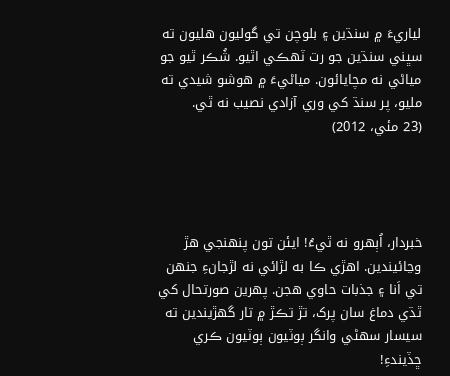لياريءَ ۾ سنڌين ۽ بلوچن تي گوليون هليون ته سڀني سنڌين جو رت ٽهڪي اٿيو. شُڪر ٿيو جو مياڻي نه مچايائون. مياڻيءَ ۾ هوشو شيدي ته مليو، پر سنڌ کي وري آزادي نصيب نه ٿي.
(23 مئي، 2012)




خبردار، اُٻهرو نه ٿيءُ! ايئن تون پنهنجي هڙ وڃائيندين. اهڙي ڪا به لڙائي نه لڙجانءِ جنهن تي اَنا ۽ جذبات حاوي هجن. پهرين صورتحال کي ٿڌي دماغ سان پرک، تڙ تڪڙ ۾ تار گهڙيندين ته سيسار سهڻي وانگر ٻوٽيون ٻوٽيون ڪري ڇڏيندءِ!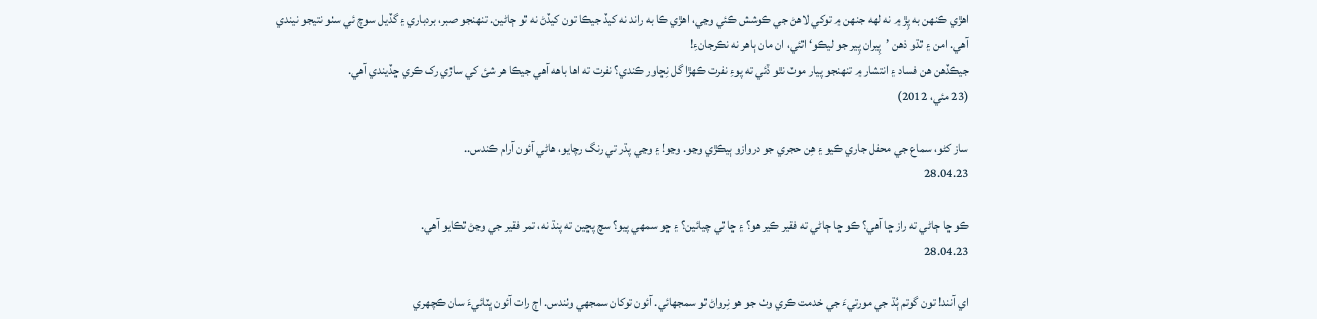اهڙي ڪنهن به پِڙ ۾ نه لهه جنهن ۾ توکي لاهڻ جي ڪوشش ڪئي وڃي، اهڙي ڪا به راند نه کيڏ جيڪا تون کيڏڻ نه ٿو ڄاڻين. تنهنجو صبر، بردباري ۽ گڏيل سوچ ئي سٺو نتيجو نيندي آهي. امن ۽ ٿڌو ذهن ’پِيران پِير جو ليڪو‘ اٿئي، ان مان ٻاهر نه نڪرجانءِ!
جيڪڏهن هن فساد ۽ انتشار ۾ تنهنجو پيار موٽ نٿو ڏئي ته پوءِ نفرت ڪهڙا گل نِڇاور ڪندي؟ نفرت ته اها باهه آهي جيڪا هر شئ کي ساڙي رک ڪري ڇڏيندي آهي.
(23 مئي، 2012)

ساز کڻو، سماع جي محفل جاري ڪيو ۽ هِن حجري جو دروازو ٻيڪڙي وڃو. وڃو! ۽ وڃي پڌر تي رنگ رچايو، هاڻي آئون آرام ڪندس..
28.04.23

ڪو ڇا ڄاڻي ته راز ڇا آهي؟ ڪو ڇا ڄاڻي ته فقير ڪير هو؟ ۽ ڇا ٿي چيائين؟ ۽ ڇو سمهي پيو؟ سچ پڇين ته پنڌ نه، تمر فقير جي وڃڻ ٿڪايو آهي.
28.04.23

اي آنند! تون گوتم ٻُڌ جي مورتيءَ جي خدمت ڪري وٺ جو هو نِرواڻ ٿو سمجهائي. آئون توکان سمجهي وٺندس. اڄ رات آئون ڀٽائيءَ سان ڪچهري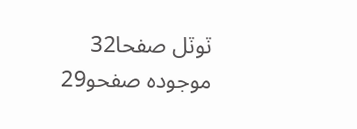ٽوٽل صفحا32
موجودہ صفحو29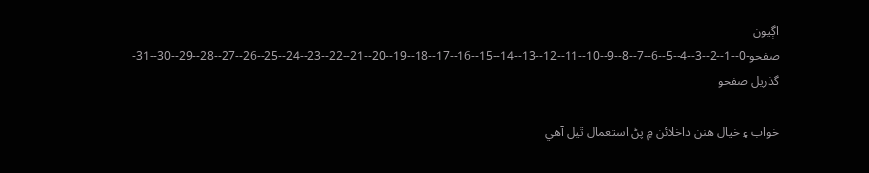اڳيون صفحو-0--1--2--3--4--5--6--7--8--9--10--11--12--13--14--15--16--17--18--19--20--21--22--23--24--25--26--27--28--29--30--31-گذريل صفحو

خواب ۽ خيال ھنن داخلائن ۾ پڻ استعمال ٿيل آھي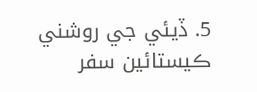5. ڏيئي جي روشني ڪيستائين سفر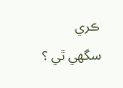ڪري سگھي ٿي ؟